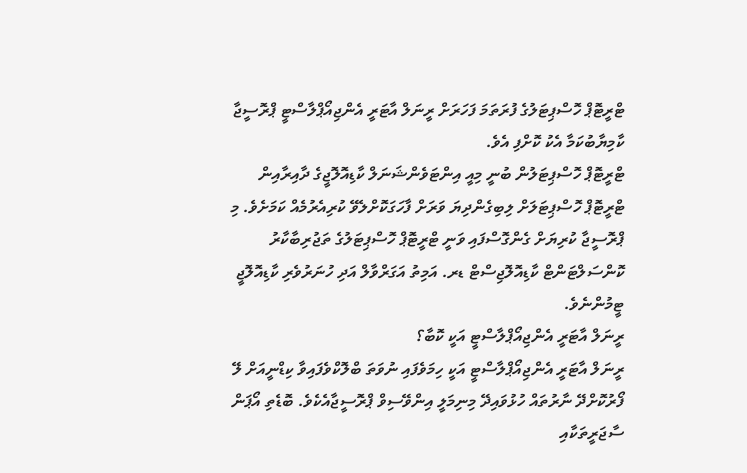ޓްރީޓޮޕް ހޮސްޕިޓަލުގެ ފުރަތަމަ ފަހަރަށް ރީނަލް އާޓަރީ އެންޖިއޯޕްލާސްޓީ ޕްރޮސީޖާ ކާމިޔާބުކަމާ އެކު ކޮށްފި އެވެ.
ޓްރީޓޮޕް ހޮސްޕިޓަލުން ބުނީ މިއީ އިންޓަވެންޝަނަލް ކާޑިއޮލޮޖީގެ ދާއިރާއިން ޓްރީޓޮޕް ހޮސްޕިޓަލަށް ލިބިގެންދިޔަ ވަރަށް ފާހަގަކޮށްލެވޭ ކުރިއެރުމެއް ކަމަށެވެ. މި ޕްރޮސީޖާ ކުރިޔަށް ގެންގޮސްފައި ވަނީ ޓްރީޓޮޕް ހޮސްޕިޓަލުގެ ތަޖުރިބާކާރު ކޮންސަލްޓަންޓް ކާޑިއޮލޮޖިސްޓް ޑރ. އަމިތު އަގަރްވާލް އަދި ހުނަރުވެރި ކާޑިއޮލޮޖީ ޓީމުންނެވެ.
ރީނަލް އާޓަރީ އެންޖިއޯޕްލާސްޓީ އަކީ ކޮބާ؟
ރީނަލް އާޓަރީ އެންޖިއޯޕްލާސްޓީ އަކީ ހިމަވެފައި ނުވަތަ ބްލޮކްވެފައިވާ ކިޑްނީއަށް ލޭ ފޯރުކޮށްދޭ ނާރުތައް ހުޅުވައިދޭ މިނިމަލީ އިންވޭސިވް ޕްރޮސީޖާއެކެވެ. ބޮޑެތި އޯޕަން ސާޖަރީތަކާއި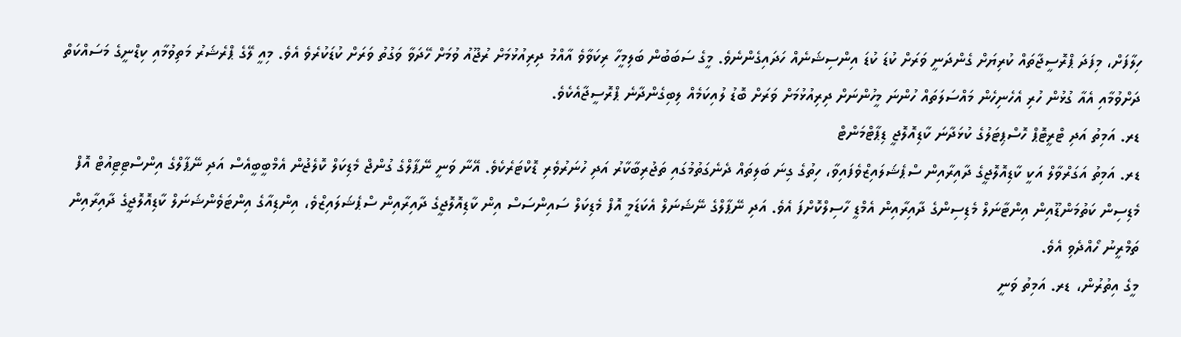ހިލާފަށް، މިފަދަ ޕްރޮސީޖާތައް ކުރިޔަށް ގެންދަނީ ވަރަށް ކުޑަ ކުޑަ އިންސިޝަނެއް ހަދައިގެންނެވެ. މީގެ ސަބަބުން ބަލިމީހާ ރިކަވާވެ އާއްމު ދިރިއުޅުމަށް ރުޖޫއު ވުމަށް ހޭދަވާ ވަގުތު ވަރަށް ކުޑަކުރެވެ އެވެ. މިއީ ލޭގެ ޕްރެޝަރު މަތިވުމާއި ކިޑްނީގެ މަސައްކަތް ދަށްވުމާއި އެއާ ގުޅުން ހުރި އެހެނިހެން މައްސަލަތައް ހުންނަ މީހުންނަށް ދިރިއުޅުމަށް ވަރަށް ބޮޑު ލުއިކަމެއް ލިބިގެންދާނެ ޕްރޮސީޖާއެކެވެ.
ޑރ. އަމިތު އަދި ޓްރީޓޮޕް ހޮސްޕިޓަލުގެ ކުޅަދާނަ ކާޑިއޮލޮޖީ ޑިޕާޓްމަންޓް
ޑރ. އަމިތު އަގަރްވާލް އަކީ ކާޑިއޮލޮޖީގެ ދާއިރާއިން ސްޕެޝަލައިޒްވެފައިވާ، ހިތުގެ ގިނަ ބަލިތައް ދެނެގަތުމުގައި ތަޖުރިބާކާރު އަދި ހުނަރުވެރި ޑޮކްޓަރެކެވެ. އޭނާ ވަނީ ނޭޕާލްގެ ގުންޖް މެޑިކަލް ކޮލެޖުން އެމްބީބީއެސް އަދި ނޭޕާލްގެ އިންސްޓިޓިއުޓް އޮފް މެޑިސިން ކަތުމަންޑޫއިން އިންޓާނަލް މެޑިސިންގެ ދާއިރާއިން އެމްޑީ ހާސިލްކޮށްފަ އެވެ. އަދި ނޭޕާލްގެ ނޭޝަނަލް އެކަޑަމީ އޮފް މެޑިކަލް ސައިންސަސް އިން ކާޑިއޮލޮޖީގެ ދާއިރާއިން ސްޕެޝަލައިޒްވެ، އިންޑިއާގެ އިންޓަވެންޝަނަލް ކާޑިއޮލޮޖީގެ ދާއިރާއިން ތަމްރީނު ހޯއްދެވި އެވެ.
މީގެ އިތުރުން، ޑރ. އަމިތު ވަނީ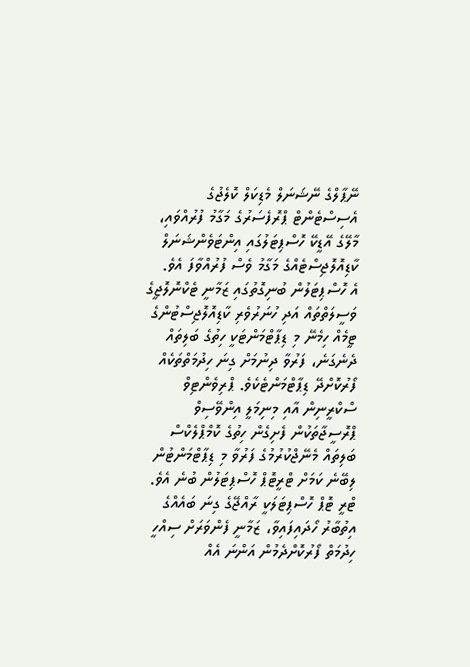ނޭޕާލްގެ ނޭޝަނަލް މެޑިކަލް ކޮލެޖުގެ އެސިސްޓެންޓް ޕްރޮފެސަރުގެ މަގާމު ފުރުއްވައި، މާލޭގެ އޭޑީކޭ ހޮސްޕިޓަލުގައި އިންޓަވެންޝަނަލް ކާޑިއޮލޮޖިސްޓެއްގެ މަގާމު ވެސް ފުރުއްވާފަ އެވެ.
އެ ހޮސްޕިޓަލުން ބުނިގޮތުގައި ޒަމާނީ ޓެކްނޮލޮޖީގެ ވަސީލަތްތައް އަދި ހުނަރުވެރި ކާޑިއޮލޮޖިސްޓުންގެ ޓީމެއް ހިމެނޭ މި ޑިޕާޓްމަންޓަކީ ހިތުގެ ބަލިތައް ދެނެގަނެ، ފަރުވާ ދިނުމަށް ގިނަ ހިދުމަތްތަކެއް ފޯރުކޮށްދޭ ޑިޕާޓްމަންޓެކެވެ. ޕްރިވެންޓިވް ސްކްރީނިން އާއި މިނިމަލީ އިންވޭސިވް ޕްރޮސީޖާތަކުން ފެށިގެން ހިތުގެ ކޮމްޕްލެކްސް ބަލިތައް މެނޭޖްކުރުމުގެ ފަރުވާ މި ޑިޕާޓްމަންޓުން ލިބޭނެ ކަމަށް ޓްރީޓޮޕް ހޮސްޕިޓަލުން ބުނެ އެވެ.
ޓްރީ ޓޮޕް ހޮސްޕިޓަލަކީ ރާއްޖޭގެ ގިނަ ބައެއްގެ އިތުބާރު ހޯދައިފައިވާ، ޒަމާނީ ފެންވަރަށް ސިއްހީ ހިދުމަތް ފޯރުކޮށްދެމުން އަންނަ އެއް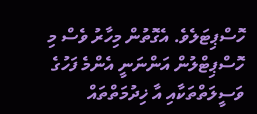ހޮސްޕިޓަލެވެ. އެގޮތުން މިހާރު ވެސް މި ހޮސްޕިޓްލުން އަންނަނީ އެންމެ ފަހުގެ ވަސީލަތްތަކާއި އާ ޚިދުމަތްތައް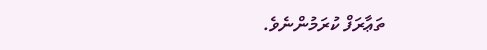ތަޢާރަފް ކުރަމުންނެވެ.